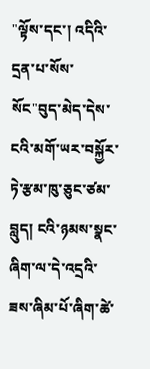"ལྟོས་དང་། འདིའི་དྲན་པ་སོས་སོང"བུད་མེད་དེས་ངའི་མགོ་ཡར་བསྐྱོར་ཏེ་རྩམ་ཁུ་ཅུང་ཙམ་བླུད། ངའི་ཉམས་སྣང་ཞིག་ལ་དེ་འདྲའི་ཟས་ཞིམ་པོ་ཞིག་ཚེ་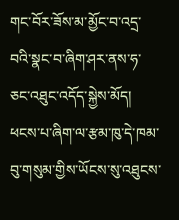གང་བོར་ཟོས་མ་མྱོང་བ་འདྲ་བའི་སྣང་བ་ཞིག་ཤར་ནས་ཧ་ཅང་འཐུང་འདོད་སྐྱེས་མོད། ཕངས་པ་ཞིག་ལ་རྩམ་ཁུ་དེ་ཁམ་བུ་གསུམ་གྱིས་ཡོངས་སུ་འཐུངས་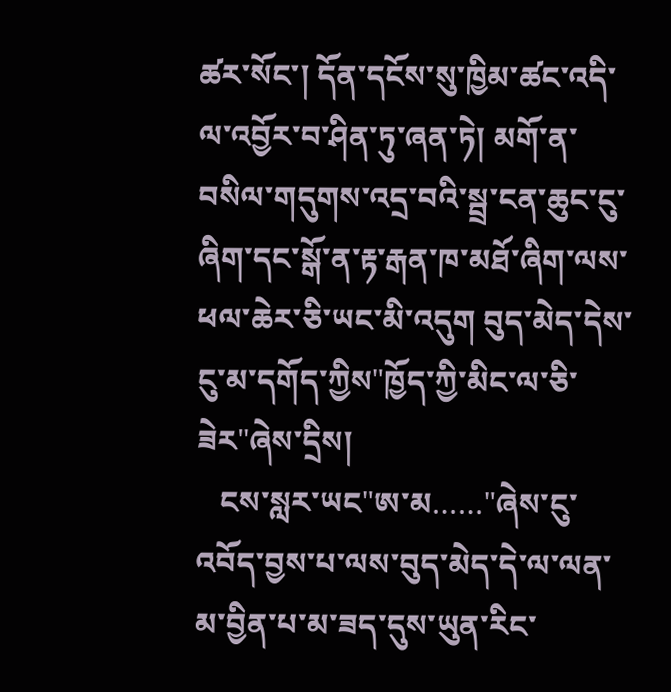ཚར་སོང་། དོན་དངོས་སུ་ཁྱིམ་ཚང་འདི་ལ་འབྱོར་བ་ཤིན་ཏུ་ཞན་ཏེ། མགོ་ན་བསིལ་གདུགས་འདྲ་བའི་སྦྲ་ངན་ཆུང་ངུ་ཞིག་དང་སྒོ་ན་རྟ་རྒན་ཁ་མཐོ་ཞིག་ལས་ཕལ་ཆེར་ཅི་ཡང་མི་འདུག བུད་མེད་དེས་ངུ་མ་དགོད་ཀྱིས"ཁྱོད་ཀྱི་མིང་ལ་ཅི་ཟེར"ཞེས་དྲིས།
   ངས་སླར་ཡང"ཨ་མ……"ཞེས་ངུ་འབོད་བྱས་པ་ལས་བུད་མེད་དེ་ལ་ལན་མ་བྱིན་པ་མ་ཟད་དུས་ཡུན་རིང་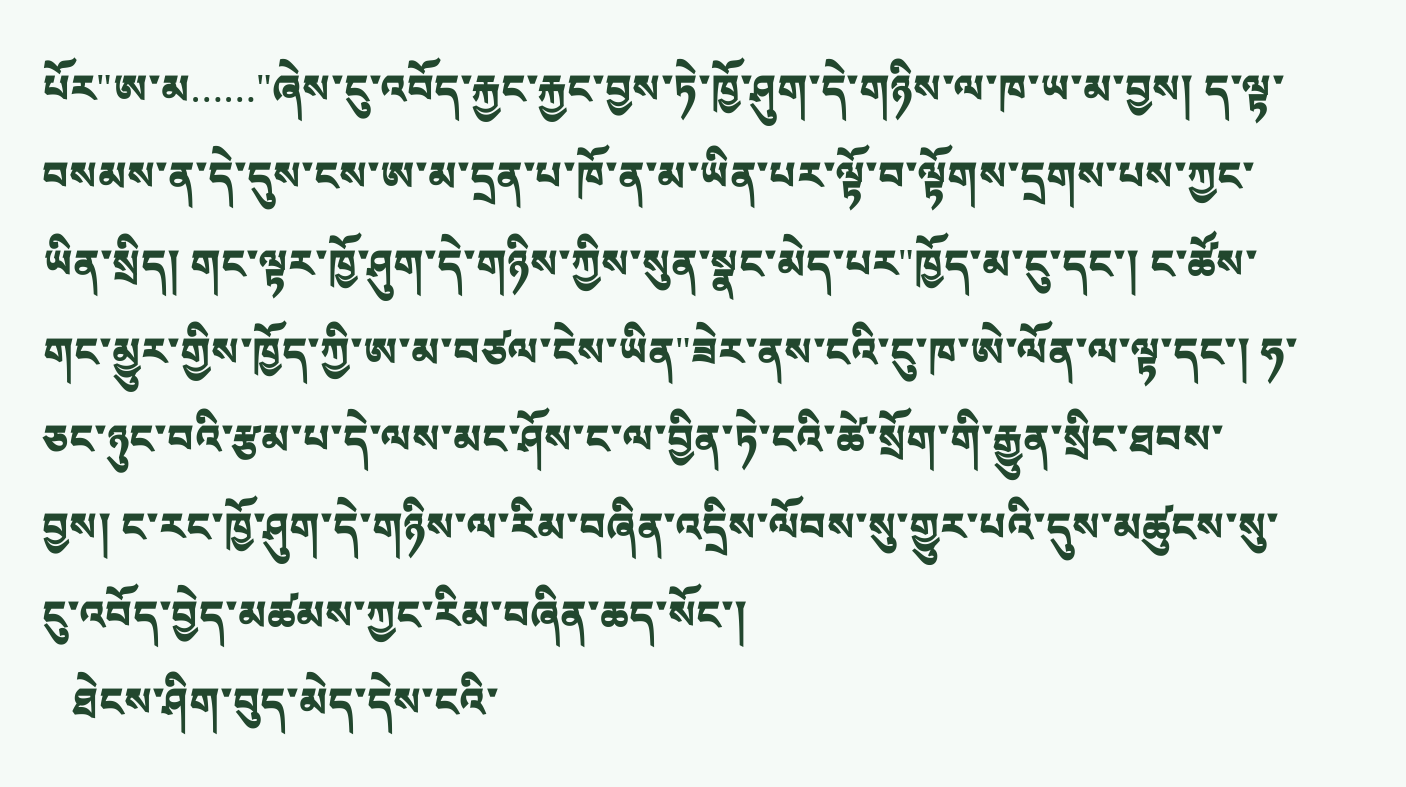པོར"ཨ་མ……"ཞེས་ངུ་འབོད་རྐྱང་རྐྱང་བྱས་ཏེ་ཁྱོ་ཤུག་དེ་གཉིས་ལ་ཁ་ཡ་མ་བྱས། ད་ལྟ་བསམས་ན་དེ་དུས་ངས་ཨ་མ་དྲན་པ་ཁོ་ན་མ་ཡིན་པར་ལྟོ་བ་ལྟོགས་དྲགས་པས་ཀྱང་ཡིན་སྲིད། གང་ལྟར་ཁྱོ་ཤུག་དེ་གཉིས་ཀྱིས་སུན་སྣང་མེད་པར"ཁྱོད་མ་ངུ་དང་། ང་ཚོས་གང་མྱུར་གྱིས་ཁྱོད་ཀྱི་ཨ་མ་བཙལ་ངེས་ཡིན"ཟེར་ནས་ངའི་ངུ་ཁ་ཨེ་ལོན་ལ་ལྟ་དང་། ཧ་ཅང་ཉུང་བའི་རྩམ་པ་དེ་ལས་མང་ཤོས་ང་ལ་བྱིན་ཏེ་ངའི་ཚེ་སྲོག་གི་རྒྱུན་སྲིང་ཐབས་བྱས། ང་རང་ཁྱོ་ཤུག་དེ་གཉིས་ལ་རིམ་བཞིན་འདྲིས་ལོབས་སུ་གྱུར་པའི་དུས་མཚུངས་སུ་ངུ་འབོད་བྱེད་མཚམས་ཀྱང་རིམ་བཞིན་ཆད་སོང་།
   ཐེངས་ཤིག་བུད་མེད་དེས་ངའི་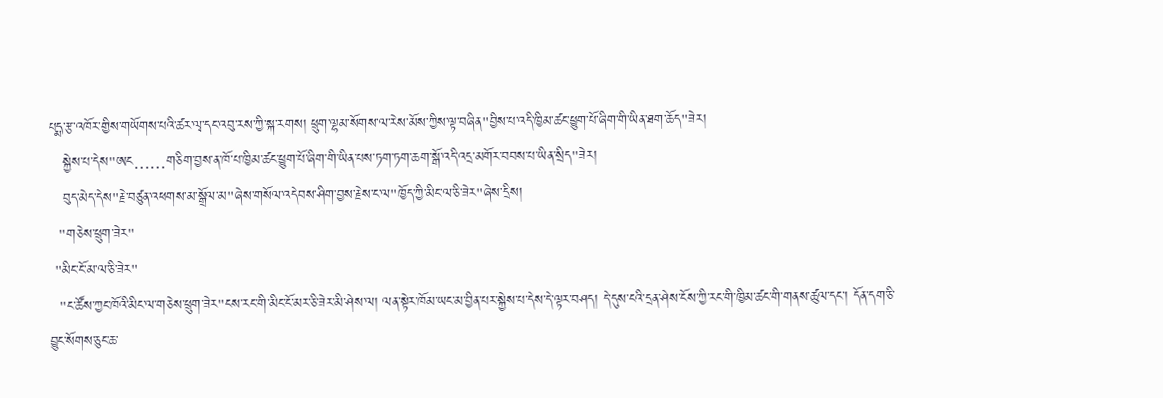པདྨ་རྩ་འཁོར་གྱིས་གཡོགས་པའི་ཚར་ལྭ་དང་འབུ་རས་ཀྱི་སྐ་རགས། ཕྲུག་ལྷམ་སོགས་ལ་རེས་མོས་ཀྱིས་ལྟ་བཞིན"བྱིས་པ་འདི་ཁྱིམ་ཚང་ཕྱུག་པོ་ཞིག་གི་ཡིན་ཐག་ཆོད"ཟེར།
   སྐྱེས་པ་དེས"ཨང……གཅིག་བྱས་ན་ཁོ་པ་ཁྱིམ་ཚང་ཕྱུག་པོ་ཞིག་གི་ཡིན་པས་ཏག་ཏག་ཆག་སྒོ་འདི་འདྲ་མགོར་བབས་པ་ཡིན་སྲིད"ཟེར།
   བུད་མེད་དེས"རྗེ་བཙུན་འཕགས་མ་སྒྲོལ་མ"ཞེས་གསོལ་འདེབས་ཤིག་བྱས་རྗེས་ང་ལ"ཁྱོད་ཀྱི་མིང་ལ་ཅི་ཟེར"ཞེས་དྲིས།
  "གཅེས་ཕྲུག་ཟེར"
 "མིང་ངོ་མ་ལ་ཅི་ཟེར"
  "ང་ཚོས་ཀྱང་ཁོའི་མིང་ལ་གཅེས་ཕྲུག་ཟེར"ངས་རང་གི་མིང་ངོ་མར་ཅི་ཟེར་མི་ཤེས་ལ། ལན་སྟེར་ཁོམ་ཡང་མ་བྱིན་པར་སྐྱེས་པ་དེས་དེ་ལྟར་བཤད། དེ་དུས་ངའི་དྲན་ཤེས་ངོས་ཀྱི་རང་གི་ཁྱིམ་ཚང་གི་གནས་ཚུལ་དང་། དོན་དག་ཅི་བྱུང་སོགས་ཅུང་ཆ་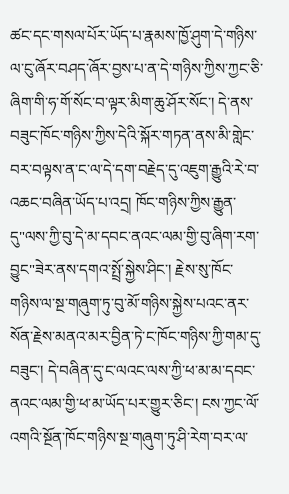ཚང་དང་གསལ་པོར་ཡོད་པ་རྣམས་ཁྱོ་ཤུག་དེ་གཉིས་ལ་ངུ་ཞོར་བཤད་ཞོར་བྱས་པ་ན་དེ་གཉིས་ཀྱིས་ཀྱང་ཅི་ཞིག་གི་ཧ་གོ་སོང་བ་ལྟར་མིག་ཆུ་ཤོར་སོང་། དེ་ནས་བཟུང་ཁོང་གཉིས་ཀྱིས་དེའི་སྐོར་གཏན་ནས་མི་གླེང་བར་བལྟས་ན་ང་ལ་དེ་དག་བརྗེད་དུ་འཇུག་རྒྱུའི་རེ་བ་འཆང་བཞིན་ཡོད་པ་འདྲ། ཁོང་གཉིས་ཀྱིས་རྒྱུན་དུ"ལས་ཀྱི་བུ་དེ་མ་དབང་ནའང་ལམ་གྱི་བུ་ཞིག་རག་བྱུང"ཟེར་ནས་དགའ་སྤྲོ་སྐྱེས་ཤིང་། རྗེས་སུ་ཁོང་གཉིས་ལ་སྔ་གཞུག་ཏུ་བུ་མོ་གཉིས་སྐྱེས་པའང་ནར་སོན་རྗེས་མནའ་མར་བྱིན་ཏེ་ང་ཁོང་གཉིས་ཀྱི་གམ་དུ་བཟུང་། དེ་བཞིན་དུ་ང་ལའང་ལས་ཀྱི་ཕ་མ་མ་དབང་ནའང་ལམ་གྱི་ཕ་མ་ཡོད་པར་གྱུར་ཅིང་། ངས་ཀྱང་ལོ་འགའི་སྔོན་ཁོང་གཉིས་སྔ་གཞུག་ཏུ་ཤི་རེག་བར་ལ་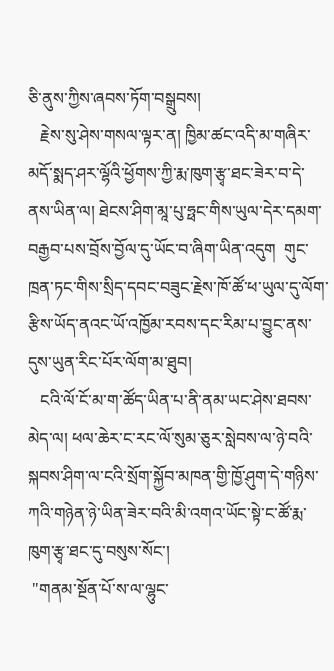ཅི་ནུས་ཀྱིས་ཞབས་ཏོག་བསྒྲུབས།
   རྗེས་སུ་ཤེས་གསལ་ལྟར་ན། ཁྱིམ་ཚང་འདི་མ་གཞིར་མདོ་སྨད་ཤར་ལྷོའི་ཕྱོགས་ཀྱི་རྨ་ཁུག་རྩྭ་ཐང་ཟེར་བ་དེ་ནས་ཡིན་ལ། ཐེངས་ཤིག་མཱ་པུ་ཧྥང་གིས་ཡུལ་དེར་དམག་བརྒྱབ་པས་བྲོས་བྱོལ་དུ་ཡོང་བ་ཞིག་ཡིན་འདུག  གུང་ཁྲན་ཏང་གིས་སྲིད་དབང་བཟུང་རྗེས་ཁོ་ཚོ་ཕ་ཡུལ་དུ་ལོག་རྩིས་ཡོད་ནའང་ཡོ་འཁྱོམ་རབས་དང་རིམ་པ་བྱུང་ནས་དུས་ཡུན་རིང་པོར་ལོག་མ་ཐུབ།
   ངའི་ལོ་ངོ་མ་ག་ཚོད་ཡིན་པ་ནི་ནམ་ཡང་ཤེས་ཐབས་མེད་ལ། ཕལ་ཆེར་ང་རང་ལོ་སུམ་ཅུར་སླེབས་ལ་ཉེ་བའི་སྐབས་ཤིག་ལ་ངའི་སྲོག་སྐྱོབ་མཁན་གྱི་ཁྱོ་ཤུག་དེ་གཉིས་ཀའི་གཉེན་ཉེ་ཡིན་ཟེར་བའི་མི་འགའ་ཡོང་སྟེ་ང་ཚོ་རྨ་ཁུག་རྩྭ་ཐང་དུ་བསུས་སོང་།
 "གནམ་སྔོན་པོ་ས་ལ་ལྷུང་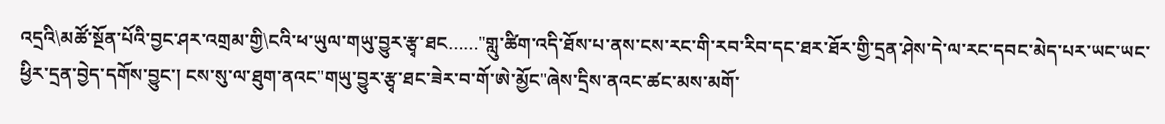འདྲའི\མཚོ་སྔོན་པོའི་བྱང་ཤར་འགྲམ་གྱི\ངའི་ཕ་ཡུལ་གཡུ་བྱུར་རྩྭ་ཐང……"གླུ་ཚིག་འདི་ཐོས་པ་ནས་ངས་རང་གི་རབ་རིབ་དང་ཐར་ཐོར་གྱི་དྲན་ཤེས་དེ་ལ་རང་དབང་མེད་པར་ཡང་ཡང་ཕྱིར་དྲན་བྱེད་དགོས་བྱུང་། ངས་སུ་ལ་ཐུག་ནའང"གཡུ་བྱུར་རྩྭ་ཐང་ཟེར་བ་གོ་ཨེ་མྱོང"ཞེས་དྲིས་ནའང་ཚང་མས་མགོ་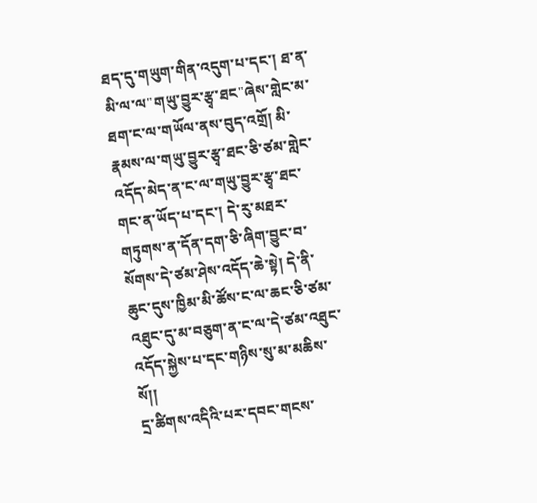ཐད་དུ་གཡུག་གིན་འདུག་པ་དང་། ཐ་ན་མི་ལ་ལ"གཡུ་བྱུར་རྩྭ་ཐང"ཞེས་གླེང་མ་ཐག་ང་ལ་གཡོལ་ནས་བུད་འགྲོ། མི་རྣམས་ལ་གཡུ་བྱུར་རྩྭ་ཐང་ཅི་ཙམ་གླེང་འདོད་མེད་ན་ང་ལ་གཡུ་བྱུར་རྩྭ་ཐང་གང་ན་ཡོད་པ་དང་། དེ་རུ་མཐར་གཏུགས་ན་དོན་དག་ཅི་ཞིག་བྱུང་བ་སོགས་དེ་ཙམ་ཤེས་འདོད་ཆེ་སྟེ། དེ་ནི་ཆུང་དུས་ཁྱིམ་མི་ཚོས་ང་ལ་ཆང་ཅི་ཙམ་འཐུང་དུ་མ་བཅུག་ན་ང་ལ་དེ་ཙམ་འཐུང་འདོད་སྐྱེས་པ་དང་གཉིས་སུ་མ་མཆིས་སོ།།
དྲ་ཚིགས་འདིའི་པར་དབང་གངས་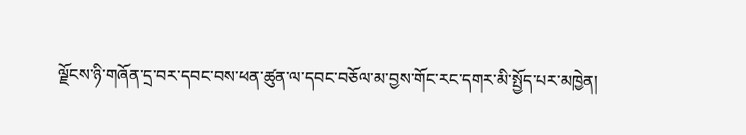ལྗོངས་ཉི་གཞོན་དྲ་བར་དབང་བས་ཕན་ཚུན་ལ་དབང་བཅོལ་མ་བྱས་གོང་རང་དགར་མི་སྤྱོད་པར་མཁྱེན།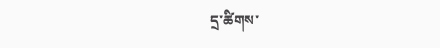དྲ་ཚིགས་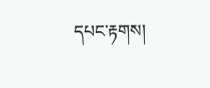དཔང་རྟགས།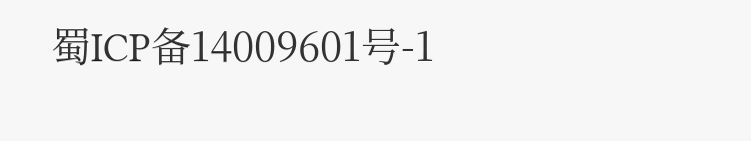蜀ICP备14009601号-1